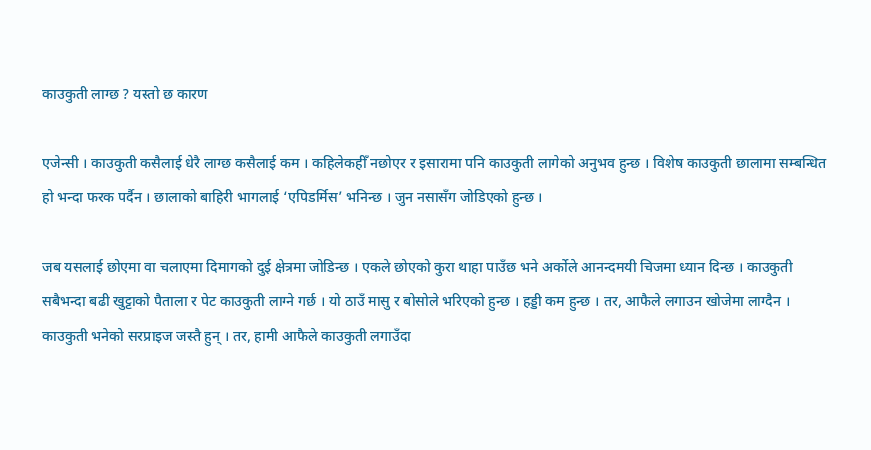काउकुती लाग्छ ? यस्तो छ कारण

एजेन्सी । काउकुती कसैलाई धेरै लाग्छ कसैलाई कम । कहिलेकहीँ नछोएर र इसारामा पनि काउकुती लागेको अनुभव हुन्छ । विशेष काउकुती छालामा सम्बन्धित हो भन्दा फरक पर्दैन । छालाको बाहिरी भागलाई ‘एपिडर्मिस’ भनिन्छ । जुन नसासँग जोडिएको हुन्छ ।

जब यसलाई छोएमा वा चलाएमा दिमागको दुई क्षेत्रमा जोडिन्छ । एकले छोएको कुरा थाहा पाउँछ भने अर्कोले आनन्दमयी चिजमा ध्यान दिन्छ । काउकुती सबैभन्दा बढी खुट्टाको पैताला र पेट काउकुती लाग्ने गर्छ । यो ठाउँ मासु र बोसोले भरिएको हुन्छ । हड्डी कम हुन्छ । तर, आफैले लगाउन खोजेमा लाग्दैन । काउकुती भनेको सरप्राइज जस्तै हुन् । तर, हामी आफैले काउकुती लगाउँदा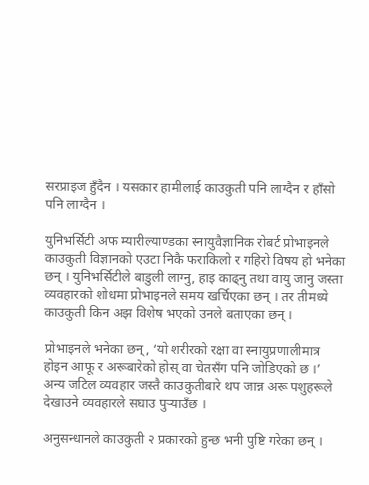सरप्राइज हुँदैन । यसकार हामीलाई काउकुती पनि लाग्दैन र हाँसो पनि लाग्दैन ।

युनिभर्सिटी अफ म्यारील्याण्डका स्नायुवैज्ञानिक रोबर्ट प्रोभाइनले काउकुती विज्ञानको एउटा निकै फराकिलो र गहिरो विषय हो भनेका छन् । युनिभर्सिटीले बाडुली लाग्नु, हाइ काढ्नु तथा वायु जानु जस्ता व्यवहारको शोधमा प्रोभाइनले समय खर्चिएका छन् । तर तीमध्ये काउकुती किन अझ विशेष भएको उनले बताएका छन् ।

प्रोभाइनले भनेका छन्, ‘यो शरीरको रक्षा वा स्नायुप्रणालीमात्र होइन आफू र अरूबारेको होस् वा चेतसँग पनि जोडिएको छ ।’ अन्य जटिल व्यवहार जस्तै काउकुतीबारे थप जान्न अरू पशुहरूले देखाउने व्यवहारले सघाउ पुर्‍याउँछ ।

अनुसन्धानले काउकुती २ प्रकारको हुन्छ भनी पुष्टि गरेका छन् ।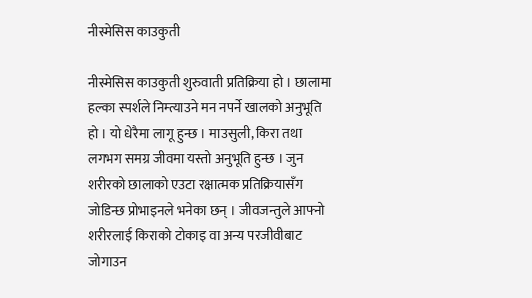नीस्मेसिस काउकुती

नीस्मेसिस काउकुती शुरुवाती प्रतिक्रिया हो । छालामा हल्का स्पर्शले निम्त्याउने मन नपर्ने खालको अनुभूति हो । यो धेरैमा लागू हुन्छ । माउसुली, किरा तथा लगभग समग्र जीवमा यस्तो अनुभूति हुन्छ । जुन शरीरको छालाको एउटा रक्षात्मक प्रतिक्रियासँग जोडिन्छ प्रोभाइनले भनेका छन् । जीवजन्तुले आफ्नो शरीरलाई किराको टोकाइ वा अन्य परजीवीबाट जोगाउन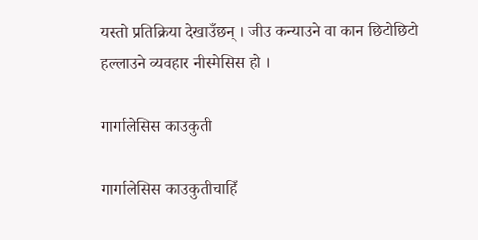यस्तो प्रतिक्रिया देखाउँछन् । जीउ कन्याउने वा कान छिटोछिटो हल्लाउने व्यवहार नीस्मेसिस हो ।

गार्गालेसिस काउकुती

गार्गालेसिस काउकुतीचाहिँ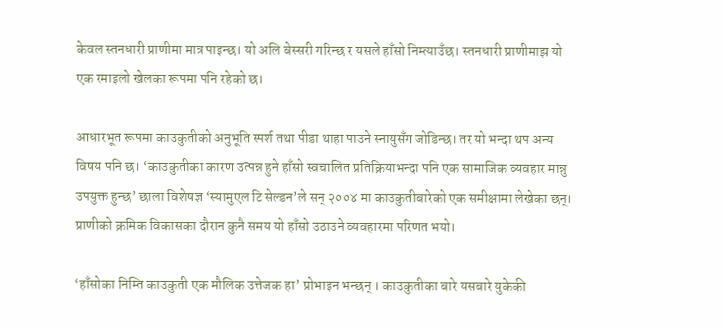केवल स्तनधारी प्राणीमा मात्र पाइन्छ। यो अलि बेस्सरी गरिन्छ र यसले हाँसो निम्त्याउँछ। स्तनधारी प्राणीमाझ यो एक रमाइलो खेलका रूपमा पनि रहेको छ।

आधारभूत रूपमा काउकुतीको अनुभूति स्पर्श तथा पीडा थाहा पाउने स्नायुसँग जोडिन्छ। तर यो भन्दा थप अन्य विषय पनि छ। ‘काउकुतीका कारण उत्पन्न हुने हाँसो स्वचालित प्रतिक्रियाभन्दा पनि एक सामाजिक व्यवहार मान्नु उपयुक्त हुन्छ’ छाला विशेषज्ञ ‘स्यामुएल टि सेल्डन’ले सन् २००४ मा काउकुतीबारेको एक समीक्षामा लेखेका छन्। प्राणीको क्रमिक विकासका दौरान कुनै समय यो हाँसो उठाउने व्यवहारमा परिणत भयो।

‘हाँसोका निम्ति काउकुती एक मौलिक उत्तेजक हा’ प्रोभाइन भन्छन् । काउकुतीका बारे यसबारे युकेकी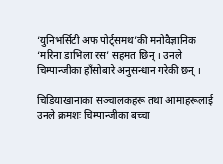‘युनिभर्सिटी अफ पोर्ट्समथ’की मनोवैज्ञानिक ‘मरिना डाभिला रस’ सहमत छिन् । उनले चिम्पान्जीका हाँसोबारे अनुसन्धान गरेकी छन् ।

चिडियाखानाका सञ्चालकहरू तथा आमाहरूलाई उनले क्रमशः चिम्पान्जीका बच्चा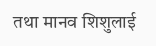तथा मानव शिशुलाई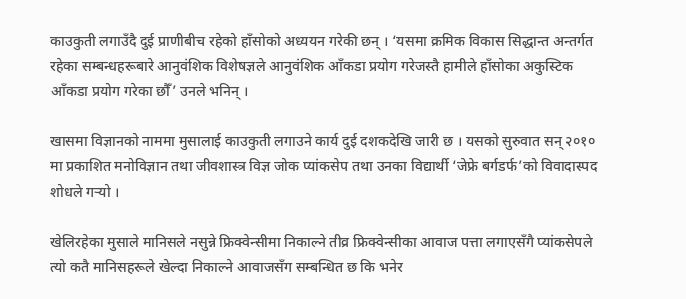काउकुती लगाउँदै दुई प्राणीबीच रहेको हाँसोको अध्ययन गरेकी छन् । ‘यसमा क्रमिक विकास सिद्धान्त अन्तर्गत रहेका सम्बन्धहरूबारे आनुवंशिक विशेषज्ञले आनुवंशिक आँकडा प्रयोग गरेजस्तै हामीले हाँसोका अकुस्टिक आँकडा प्रयोग गरेका छौँ’ उनले भनिन् ।

खासमा विज्ञानको नाममा मुसालाई काउकुती लगाउने कार्य दुई दशकदेखि जारी छ । यसको सुरुवात सन् २०१० मा प्रकाशित मनोविज्ञान तथा जीवशास्त्र विज्ञ जोक प्यांकसेप तथा उनका विद्यार्थी ‘जेफ्रे बर्गडर्फ’को विवादास्पद शोधले गर्‍यो ।

खेलिरहेका मुसाले मानिसले नसुन्ने फ्रिक्वेन्सीमा निकाल्ने तीव्र फ्रिक्वेन्सीका आवाज पत्ता लगाएसँगै प्यांकसेपले त्यो कतै मानिसहरूले खेल्दा निकाल्ने आवाजसँग सम्बन्धित छ कि भनेर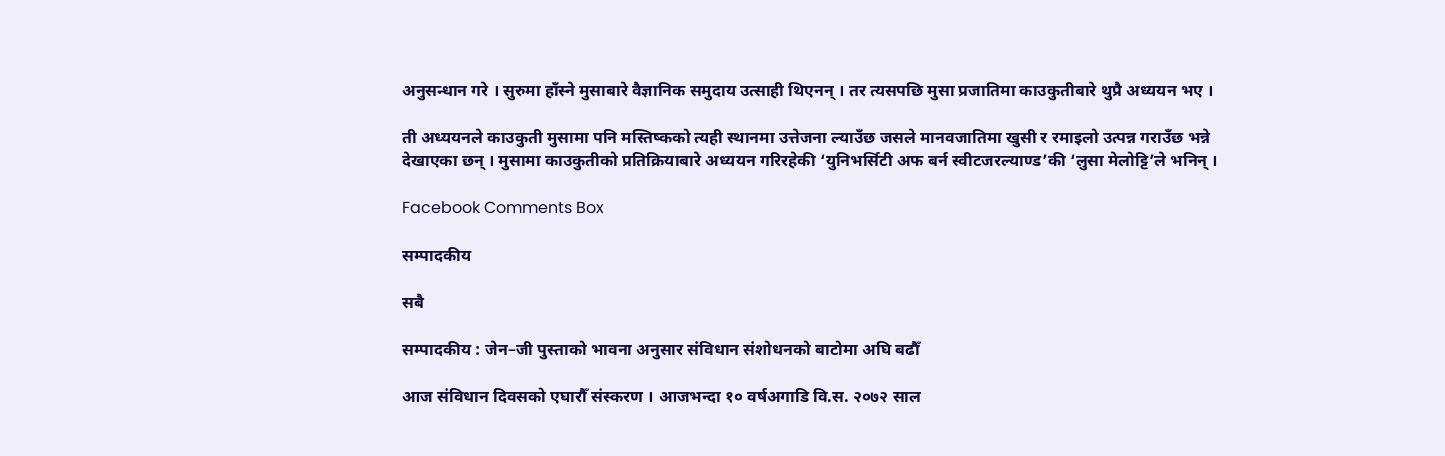अनुसन्धान गरे । सुरुमा हाँस्ने मुसाबारे वैज्ञानिक समुदाय उत्साही थिएनन् । तर त्यसपछि मुसा प्रजातिमा काउकुतीबारे थुप्रै अध्ययन भए ।

ती अध्ययनले काउकुती मुसामा पनि मस्तिष्कको त्यही स्थानमा उत्तेजना ल्याउँछ जसले मानवजातिमा खुसी र रमाइलो उत्पन्न गराउँछ भन्ने देखाएका छन् । मुसामा काउकुतीको प्रतिक्रियाबारे अध्ययन गरिरहेकी ‘युनिभर्सिटी अफ बर्न स्वीटजरल्याण्ड’की ‘लुसा मेलोट्टि’ले भनिन् ।

Facebook Comments Box

सम्पादकीय

सबै

सम्पादकीय : जेन–जी पुस्ताको भावना अनुसार संविधान संशोधनको बाटोमा अघि बढौँ

आज संविधान दिवसको एघारौँ संस्करण । आजभन्दा १० वर्षअगाडि वि.स. २०७२ साल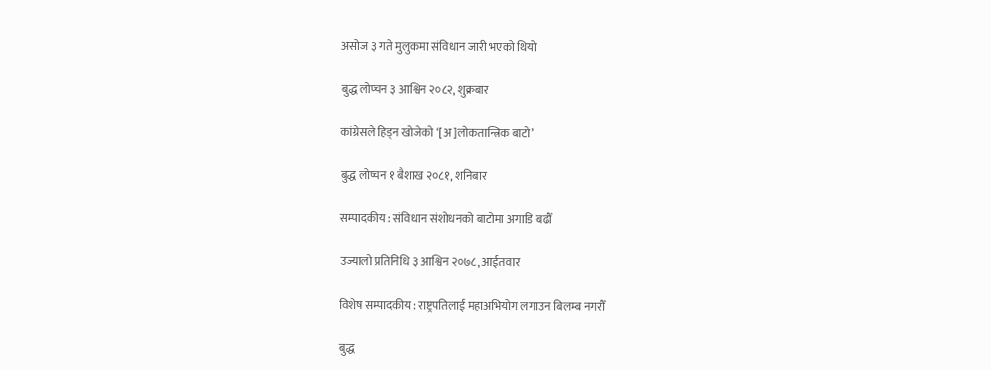असोज ३ गते मुलुकमा संविधान जारी भएको थियो

बुद्ध लोप्चन ३ आश्विन २०८२, शुक्रबार

कांग्रेसले हिड्न खोजेको ‘[अ]लोकतान्त्रिक बाटो’

बुद्ध लोप्चन १ बैशाख २०८१, शनिबार

सम्पादकीय : संविधान संशोधनको बाटोमा अगाडि बढौँ

उज्यालो प्रतिनिधि ३ आश्विन २०७८, आईतवार

विशेष सम्पादकीय : राष्ट्रपतिलाई महाअभियोग लगाउन बिलम्ब नगरौँ

बुद्ध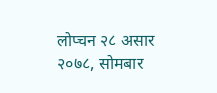लोप्चन २८ असार २०७८, सोमबार